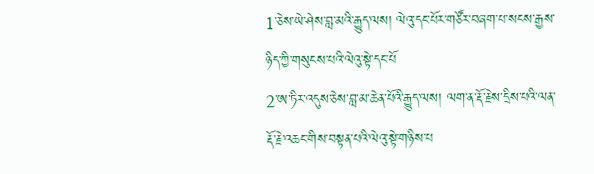1་ཅེས་ཡེ་ཤེས་བླ་མའི་རྒྱུད་ལས། ལེའུ་དང་པོར་གཙོར་བཞག་པ་སངས་རྒྱས་ཉིད་ཀྱི་གསུངས་པའི་ལེའུ་སྟེ་དང་པོ
2་ཨ་ཏིར་འདུས་ཅེས་བླ་མ་ཆེན་པོའི་རྒྱུད་ལས། ལག་ན་རྡོ་རྗེས་དྲིས་པའི་ལན་རྡོ་རྗེ་འཆང་གིས་བསྟན་པའི་ལེའུ་སྟེ་གཉིས་པ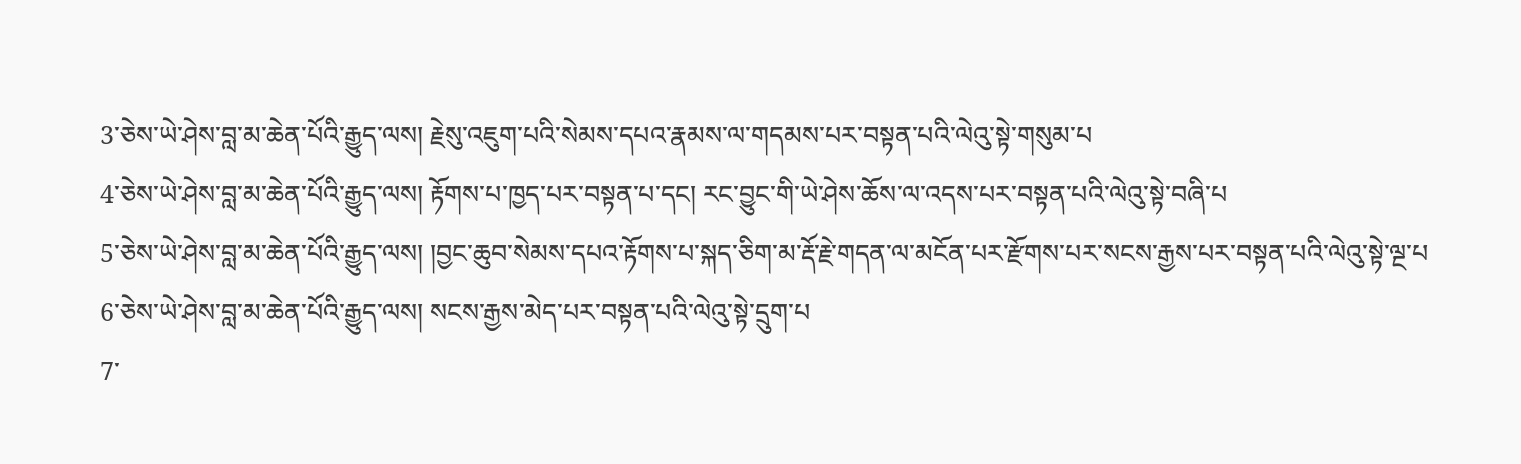3་ཅེས་ཡེ་ཤེས་བླ་མ་ཆེན་པོའི་རྒྱུད་ལས། རྗེསུ་འཇུག་པའི་སེམས་དཔའ་རྣམས་ལ་གདམས་པར་བསྟན་པའི་ལེའུ་སྟེ་གསུམ་པ
4་ཅེས་ཡེ་ཤེས་བླ་མ་ཆེན་པོའི་རྒྱུད་ལས། རྟོགས་པ་ཁྱད་པར་བསྟན་པ་དང། རང་བྱུང་གི་ཡེ་ཤེས་ཆོས་ལ་འདས་པར་བསྟན་པའི་ལེའུ་སྟེ་བཞི་པ
5་ཅེས་ཡེ་ཤེས་བླ་མ་ཆེན་པོའི་རྒྱུད་ལས། །བྱང་ཆུབ་སེམས་དཔའ་རྟོགས་པ་སྐད་ཅིག་མ་རྡོ་རྗེ་གདན་ལ་མངོན་པར་རྫོགས་པར་སངས་རྒྱས་པར་བསྟན་པའི་ལེའུ་སྟེ་ལྔ་པ
6་ཅེས་ཡེ་ཤེས་བླ་མ་ཆེན་པོའི་རྒྱུད་ལས། སངས་རྒྱས་མེད་པར་བསྟན་པའི་ལེའུ་སྟེ་དྲུག་པ
7་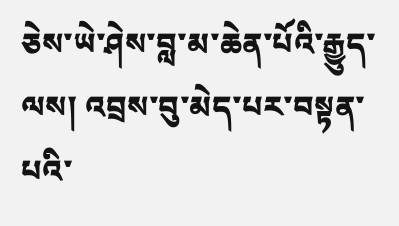ཅེས་ཡེ་ཤེས་བླ་མ་ཆེན་པོའི་རྒྱུད་ལས། འབྲས་བུ་མེད་པར་བསྟན་པའི་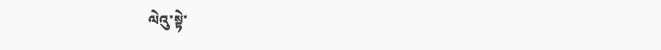ལེའུ་སྟེ་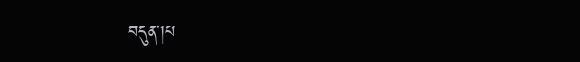བདུན་།པ